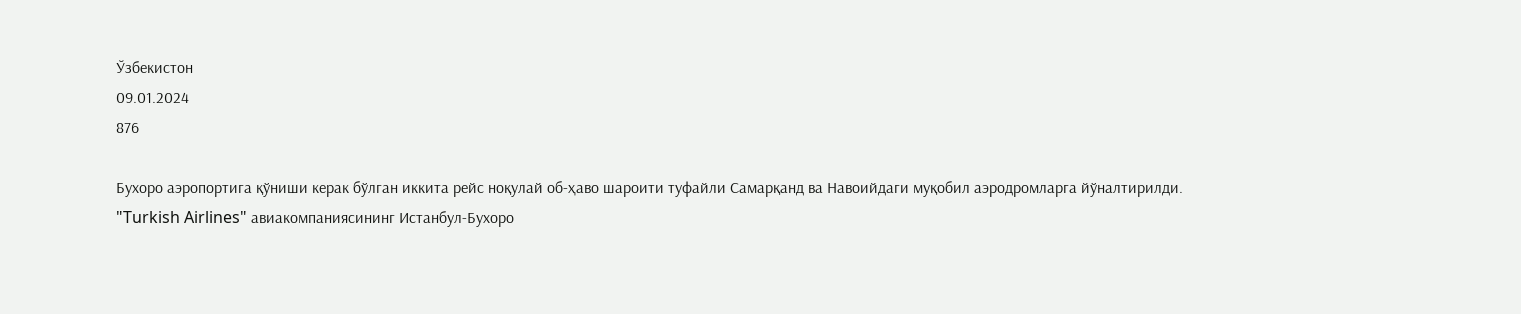Ўзбекистон
09.01.2024
876

Бухоро аэропортига қўниши керак бўлган иккита рейс ноқулай об-ҳаво шароити туфайли Самарқанд ва Навоийдаги муқобил аэродромларга йўналтирилди.
"Turkish Airlines" авиакомпаниясининг Истанбул-Бухоро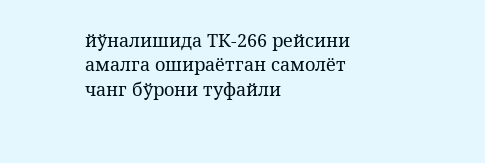йўналишида ТК-266 рейсини амалга ошираётган самолёт чанг бўрони туфайли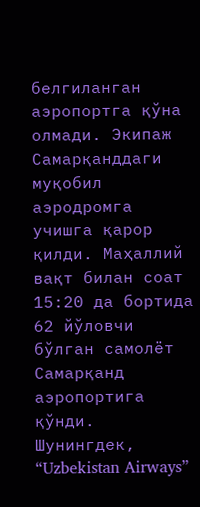белгиланган аэропортга қўна олмади. Экипаж Самарқанддаги муқобил аэродромга учишга қарор қилди. Маҳаллий вақт билан соат 15:20 да бортида 62 йўловчи бўлган самолёт Самарқанд аэропортига қўнди.
Шунингдек, “Uzbekistan Airways”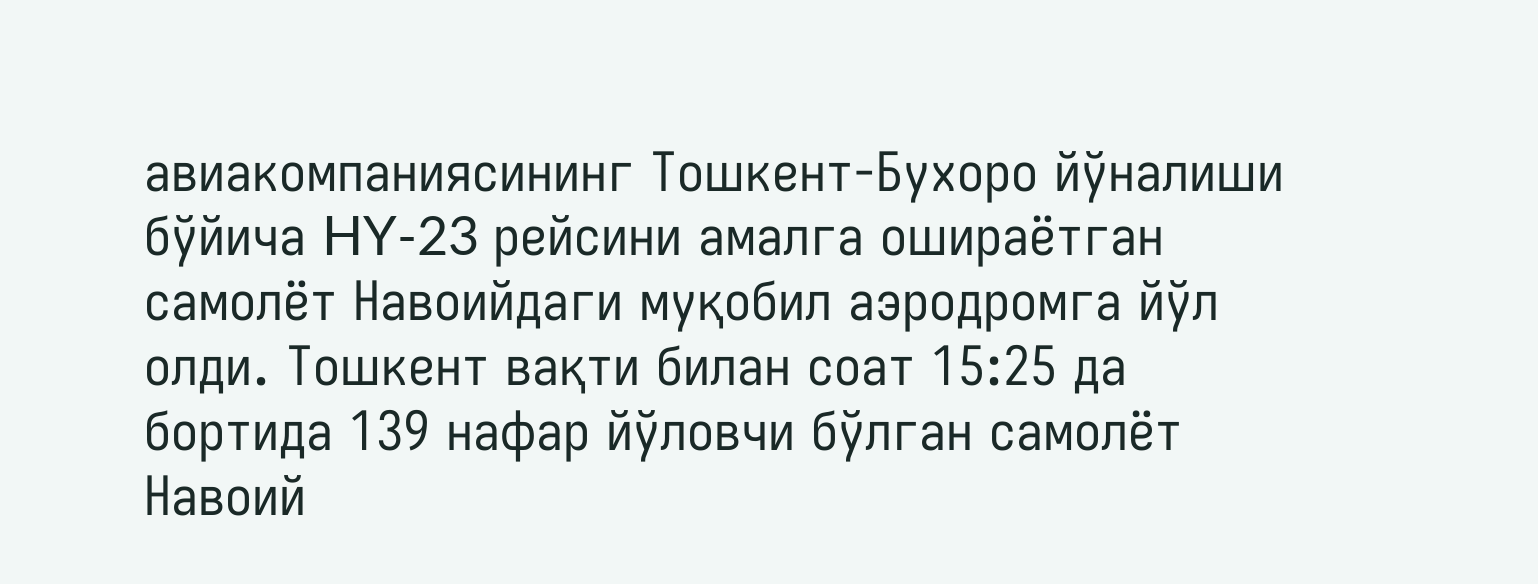авиакомпаниясининг Тошкент-Бухоро йўналиши бўйича HY-23 рейсини амалга ошираётган самолёт Навоийдаги муқобил аэродромга йўл олди. Тошкент вақти билан соат 15:25 да бортида 139 нафар йўловчи бўлган самолёт Навоий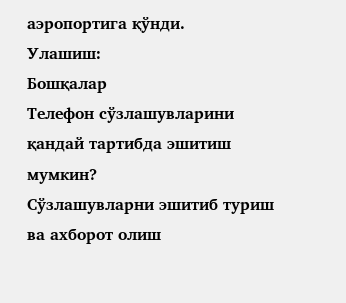аэропортига қўнди.
Улашиш:
Бошқалар
Телефон сўзлашувларини қандай тартибда эшитиш мумкин?
Сўзлашувларни эшитиб туриш ва ахборот олиш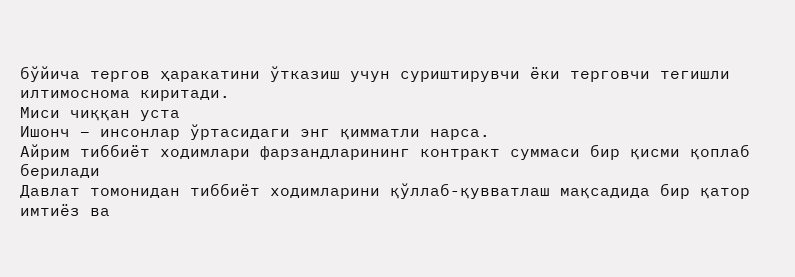бўйича тергов ҳаракатини ўтказиш учун суриштирувчи ёки терговчи тегишли илтимоснома киритади.
Миси чиққан уста
Ишонч – инсонлар ўртасидаги энг қимматли нарса.
Айрим тиббиёт ходимлари фарзандларининг контракт суммаси бир қисми қоплаб берилади
Давлат томонидан тиббиёт ходимларини қўллаб-қувватлаш мақсадида бир қатор имтиёз ва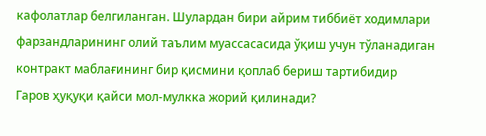кафолатлар белгиланган. Шулардан бири айрим тиббиёт ходимлари фарзандларининг олий таълим муассасасида ўқиш учун тўланадиган контракт маблағининг бир қисмини қоплаб бериш тартибидир
Гаров ҳуқуқи қайси мол-мулкка жорий қилинади?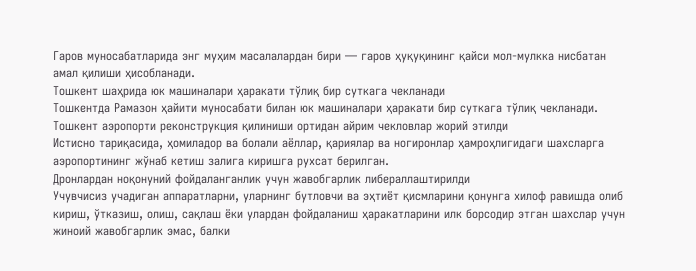Гаров муносабатларида энг муҳим масалалардан бири — гаров ҳуқуқининг қайси мол-мулкка нисбатан амал қилиши ҳисобланади.
Тошкент шаҳрида юк машиналари ҳаракати тўлиқ бир суткага чекланади
Тошкентда Рамазон ҳайити муносабати билан юк машиналари ҳаракати бир суткага тўлиқ чекланади.
Тошкент аэропорти реконструкция қилиниши ортидан айрим чекловлар жорий этилди
Истисно тариқасида, ҳомиладор ва болали аёллар, қариялар ва ногиронлар ҳамроҳлигидаги шахсларга аэропортининг жўнаб кетиш залига киришга рухсат берилган.
Дронлардан ноқонуний фойдаланганлик учун жавобгарлик либераллаштирилди
Учувчисиз учадиган аппаратларни, уларнинг бутловчи ва эҳтиёт қисмларини қонунга хилоф равишда олиб кириш, ўтказиш, олиш, сақлаш ёки улардан фойдаланиш ҳаракатларини илк борсодир этган шахслар учун жиноий жавобгарлик эмас, балки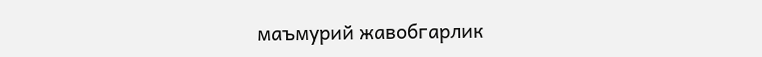маъмурий жавобгарлик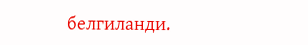белгиланди.